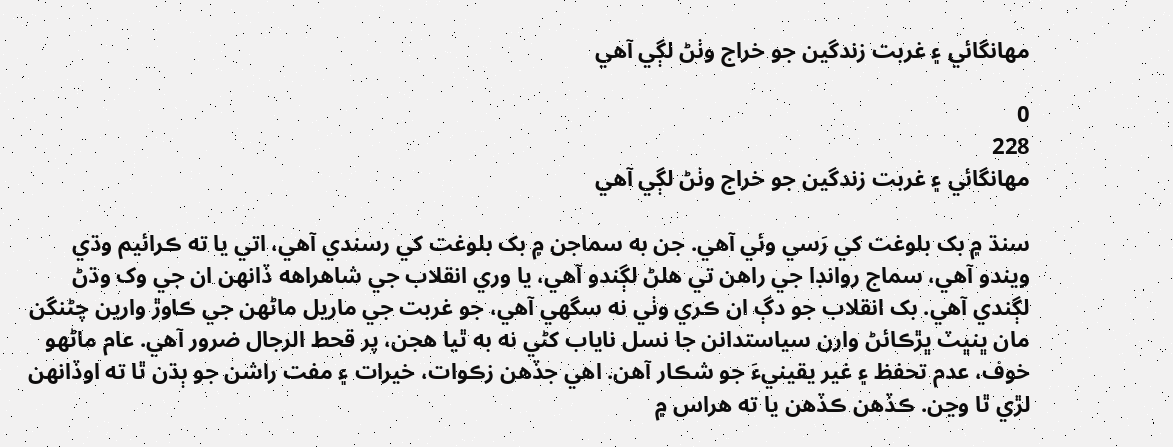مهانگائي ۽ غربت زندگين جو خراج وٺڻ لڳي آهي

0
228
مهانگائي ۽ غربت زندگين جو خراج وٺڻ لڳي آهي

سنڌ ۾ بک بلوغت کي رَسي وئي آهي. جن به سماجن ۾ بک بلوغت کي رسندي آهي، اتي يا ته ڪرائيم وڌي ويندو آهي، سماج روانڊا جي راهن تي هلڻ لڳندو آهي، يا وري انقلاب جي شاهراهه ڏانهن ان جي وک وڌڻ لڳندي آهي. بک انقلاب جو دڳ ان ڪري وٺي نه سگهي آهي، جو غربت جي ماريل ماڻهن جي ڪاوڙ وارين چڻنگن مان ڀنڀٽ ڀڙڪائڻ وارن سياستدانن جا نسل ناياب کڻي نه به ٿيا هجن، پر قحط الرجال ضرور آهي. عام ماڻهو خوف، عدم تحفظ ۽ غير يقينيءَ جو شڪار آهن. اهي جڏهن زڪوات، خيرات ۽ مفت راشن جو ٻڌن ٿا ته اوڏانهن لڙي ٿا وڃن. ڪڏهن ڪڏهن يا ته هراس ۾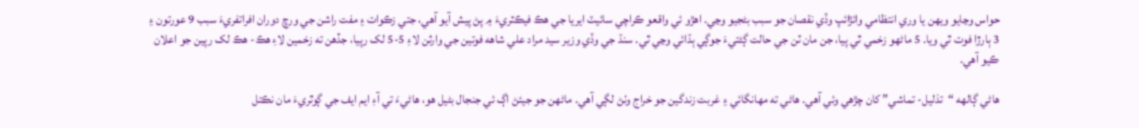حواس وڃايو ويهن يا وري انتظامي وائڙائپ وڏي نقصان جو سبب بڻجيو وڃي. اهڙو ئي واقعو ڪراچي سائيٽ ايريا جي هڪ فيڪٽريءَ ۾ پڻ پيش آيو آهي، جتي زڪوات ۽ مفت راشن جي ورڇ دوران افراتفريءَ سبب 9 عورتون ۽ 3 ٻارڙا فوت ٿي ويا. 5 ماڻهو زخمي ٿي پيا، جن مان ٽن جي حالت ڳڻتيءَ جوڳي ٻڌائي وڃي ٿي. سنڌ جي وڏي وزير سيد مراد علي شاهه فوتين جي وارثن لاءِ 5-5 لک رپيا، جڏهن ته زخمين لاءِ هڪ- هڪ لک رپين جو اعلان ڪيو آهي.

هاڻي ڳالهه “تذليل- تماشي” کان چڙهي وئي آهي. هاڻي ته مهانگائي ۽ غربت زندگين جو خراج وٺڻ لڳي آهي. ماڻهن جو جيئڻ اڳ ئي جنجال بڻيل هو، هاڻيءَ تي آءِ ايم ايف جي ڳوٿريءَ مان نڪتل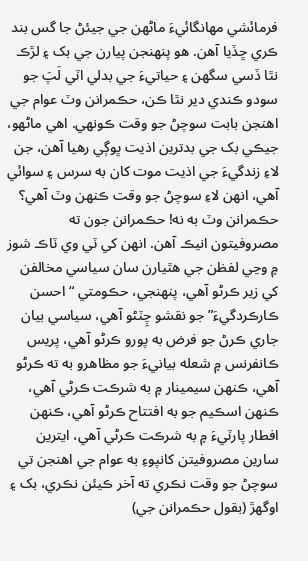فرمائشي مهانگائيءَ ماڻهن جي جيئڻ جا گس بند ڪري ڇڏيا آهن. هو پنهنجن پيارن جي بک ۽ لڙڪ نٿا ڏسي سگهن ۽ حياتيءَ جي بدلي اٽي لَپَ جو سودو ڪندي دير نٿا ڪن، حڪمرانن وٽ عوام جي اهنجن بابت سوچڻ جو وقت ڪونهي. اهي ماڻهو، جيڪي بک جي بدترين اذيت ڀوڳي رهيا آهن، جن لاءِ زندگيءَ جي اذيت موت کان به سرس ۽ سوائي آهي، انهن لاءِ سوچڻ جو وقت ڪنهن وٽ آهي؟ حڪمرانن وٽ به نه! حڪمرانن جون ته مصروفيتون انيڪ آهن. انهن کي ٽي وي ٽاڪ شوز ۾ وڃي لفظن جي هٿيارن سان سياسي مخالفن کي زير ڪرڻو آهي، پنهنجي، حڪومتي “احسن ڪارڪردگيءَ” جو نقشو چِٽڻو آهي، سياسي بيان جاري ڪرڻ جو فرض به پورو ڪرڻو آهي، پريس ڪانفرنس ۾ شعله بيانيءَ جو مظاهرو به ته ڪرڻو آهي، ڪنهن سيمينار ۾ به شرڪت ڪرڻي آهي، ڪنهن اسڪيم جو به افتتاح ڪرڻو آهي، ڪنهن افطار پارٽيءَ ۾ به شرڪت ڪرڻي آهي، ايترين سارين مصروفيتن کانپوءِ به عوام جي اهنجن تي سوچڻ جو وقت نڪري ته آخر ڪيئن نڪري، بک ۽ اوگهڙ (بقول حڪمرانن جي)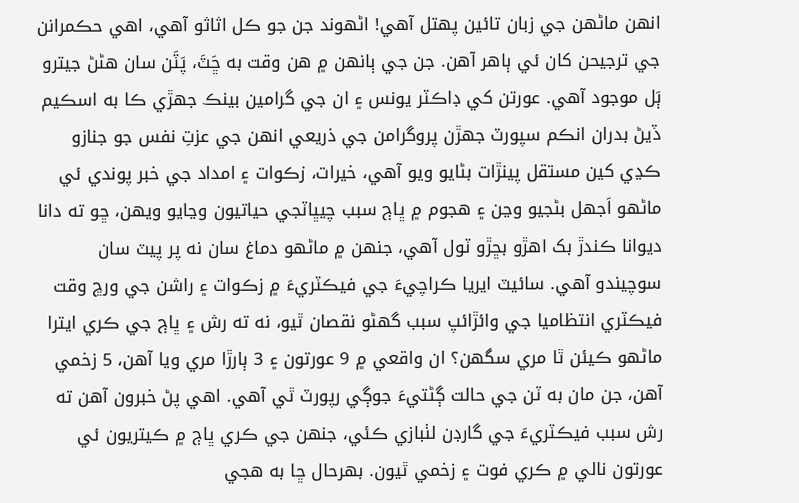انهن ماڻهن جي زبان تائين پهتل آهي! اڻهوند جن جو ڪل اثاثو آهي، اهي حڪمرانن جي ترجيحن کان ئي ٻاهر آهن. جن جي ٻانهن ۾ هن وقت به ڇَٽَ، پَٽَن سان هڻڻ جيترو ٻَل موجود آهي. عورتن کي ڊاڪٽر يونس ۽ ان جي گرامين بينڪ جهڙي ڪا به اسڪيم ڏيڻ بدران انڪم سپورٽ جهڙن پروگرامن جي ذريعي انهن جي عزتِ نفس جو جنازو ڪڍي کين مستقل پينڙات بڻايو ويو آهي، خيرات، زڪوات ۽ امداد جي خبر پوندي ئي ماڻهو اَجهل بڻجيو وڃن ۽ هجوم ۾ ڀاڄ سبب چيڀاٽجي حياتيون وڃايو ويهن، ڇو ته دانا ديوانا ڪندڙ بک اهڙو بڇڙو ٽول آهي، جنهن ۾ ماڻهو دماغ سان نه پر پيٽ سان سوچيندو آهي. سائيٽ ايريا ڪراچيءَ جي فيڪٽريءَ ۾ زڪوات ۽ راشن جي ورڇ وقت فيڪٽري انتظاميا جي وائڙائپ سبب گهڻو نقصان ٿيو، نه ته رش ۽ ڀاڄ جي ڪري ايترا ماڻهو ڪيئن ٿا مري سگهن؟ ان واقعي ۾ 9 عورتون ۽ 3 ٻارڙا مري ويا آهن، 5 زخمي آهن، جن مان به ٽن جي حالت ڳڻتيءَ جوڳي رپورٽ ٿي آهي. اهي پڻ خبرون آهن ته رش سبب فيڪٽريءَ جي گارڊن لٺبازي ڪئي، جنهن جي ڪري ڀاڄ ۾ ڪيتريون ئي عورتون نالي ۾ ڪري فوت ۽ زخمي ٿيون. بهرحال ڇا به هجي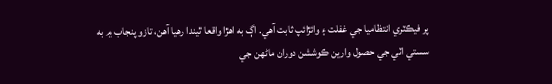پر فيڪٽري انتظاميا جي غفلت ۽ وائڙائپ ثابت آهي. اڳ به اهڙا واقعا ٿيندا رهيا آهن، تازو پنجاب ۾ به سستي اٽي جي حصول وارين ڪوششن دوران ماڻهن جي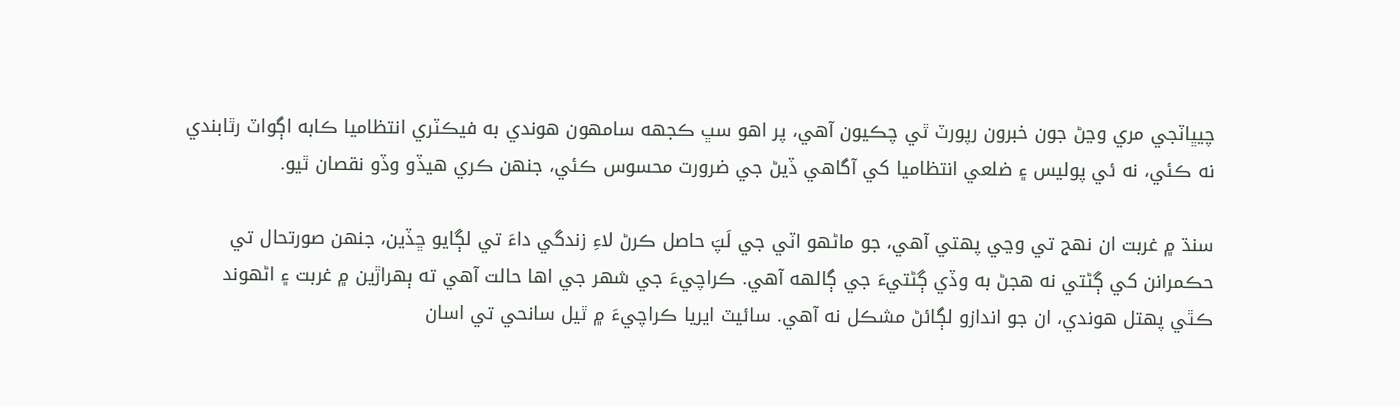چيڀاٽجي مري وڃڻ جون خبرون رپورٽ ٿي چڪيون آهي، پر اهو سڀ ڪجهه سامهون هوندي به فيڪٽري انتظاميا ڪابه اڳواٽ رٿابندي نه ڪئي، نه ئي پوليس ۽ ضلعي انتظاميا کي آگاهي ڏيڻ جي ضرورت محسوس ڪئي، جنهن ڪري هيڏو وڏو نقصان ٿيو.

سنڌ ۾ غربت ان نهج تي وڃي پهتي آهي، جو ماڻهو اٽي جي لَپَ حاصل ڪرڻ لاءِ زندگي داءَ تي لڳايو ڇڏين، جنهن صورتحال تي حڪمرانن کي ڳڻتي نه هجڻ به وڏي ڳڻتيءَ جي ڳالهه آهي. ڪراچيءَ جي شهر جي اها حالت آهي ته ٻهراڙين ۾ غربت ۽ اڻهوند ڪٿي پهتل هوندي، ان جو اندازو لڳائڻ مشڪل نه آهي. سائيٽ ايريا ڪراچيءَ ۾ ٿيل سانحي تي اسان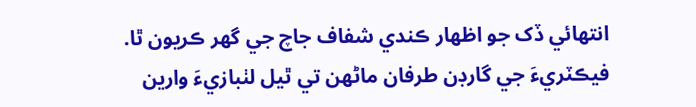انتهائي ڏک جو اظهار ڪندي شفاف جاچ جي گهر ڪريون ٿا. فيڪٽريءَ جي گارڊن طرفان ماڻهن تي ٿيل لٺبازيءَ وارين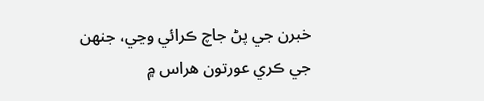خبرن جي پڻ جاچ ڪرائي وڃي، جنهن جي ڪري عورتون هراس ۾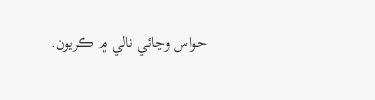حواس وڃائي نالي ۾ ڪريون.